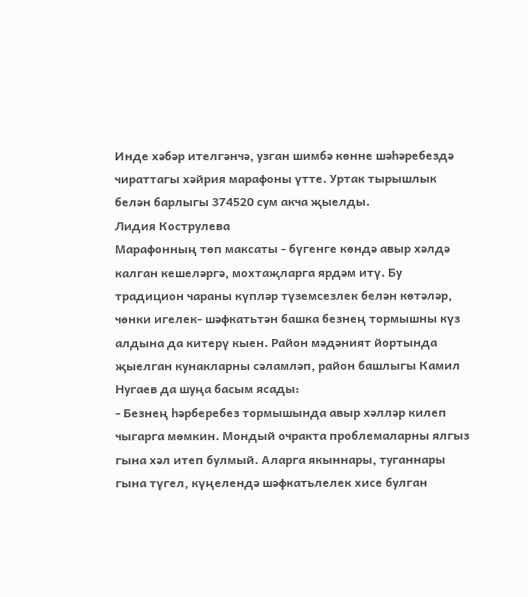Инде хәбәр ителгәнчә, узган шимбә көнне шәһәребездә чираттагы хәйрия марафоны үтте. Уртак тырышлык белән барлыгы 374520 сум акча җыелды.
Лидия Кострулева
Марафонның төп максаты - бүгенге көндә авыр хәлдә калган кешеләргә, мохтаҗларга ярдәм итү. Бу традицион чараны күпләр түземсезлек белән көтәләр, чөнки игелек- шәфкатьтән башка безнең тормышны күз алдына да китерү кыен. Район мәдәният йортында җыелган кунакларны сәламләп, район башлыгы Камил Нугаев да шуңа басым ясады:
- Безнең һәрберебез тормышында авыр хәлләр килеп чыгарга мөмкин. Мондый очракта проблемаларны ялгыз гына хәл итеп булмый. Аларга якыннары, туганнары гына түгел, күңелендә шәфкатьлелек хисе булган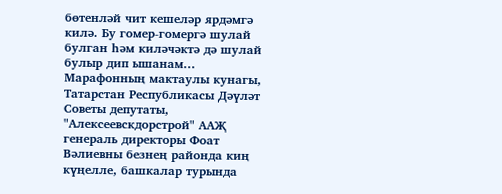бөтенләй чит кешеләр ярдәмгә килә. Бу гомер-гомергә шулай булган һәм киләчәктә дә шулай булыр дип ышанам...
Марафонның мактаулы кунагы, Татарстан Республикасы Дәүләт Советы депутаты, "Алексеевскдорстрой" ААҖ генераль директоры Фоат Вәлиевны безнең районда киң күңелле, башкалар турында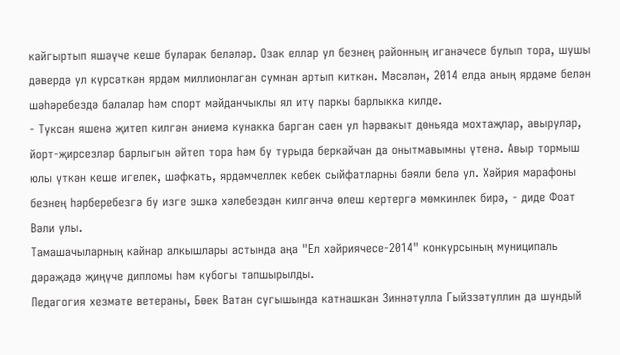кайгыртып яшәүче кеше буларак беләләр. Озак еллар ул безнең районның иганәчесе булып тора, шушы дәвердә ул күрсәткән ярдәм миллионлаган сумнан артып киткән. Мәсәлән, 2014 елда аның ярдәме белән шәһәребездә балалар һәм спорт мәйданчыклы ял итү паркы барлыкка килде.
- Туксан яшенә җитеп килгән әниемә кунакка барган саен ул һәрвакыт дөньяда мохтаҗлар, авырулар, йорт-җирсезләр барлыгын әйтеп тора һәм бу турыда беркайчан да онытмавымны үтенә. Авыр тормыш юлы үткән кеше игелек, шәфкать, ярдәмчеллек кебек сыйфатларны бәяли белә ул. Хәйрия марафоны безнең һәрберебезгә бу изге эшкә хәлебездән килгәнчә өлеш кертергә мөмкинлек бирә, - диде Фоат Вәли улы.
Тамашачыларның кайнар алкышлары астында аңа "Ел хәйриячесе-2014" конкурсының муниципаль дәрәҗәдә җиңүче дипломы һәм кубогы тапшырылды.
Педагогия хезмәте ветераны, Бөек Ватан сугышында катнашкан Зиннәтулла Гыйззәтуллин да шундый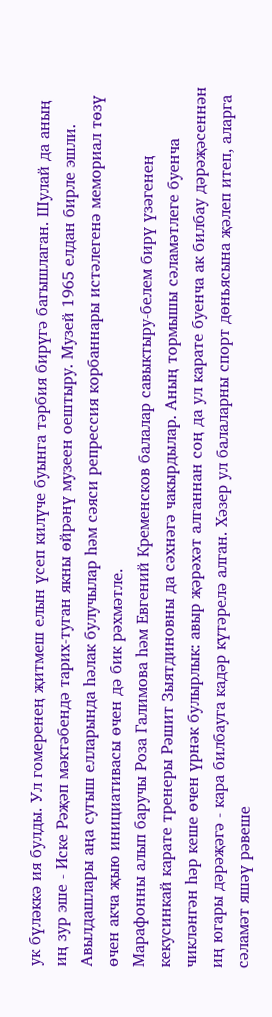ук бүләккә ия булды. Ул гомеренең җитмеш елын үсеп килүче буынга тәрбия бирүгә багышлаган. Шулай да аның иң зур эше - Иске Рәҗәп мәктәбендә тарих-туган якны өйрәнү музеен оештыру. Музей 1965 елдан бирле эшли. Авылдашлары аңа сугыш елларында һәлак булучылар һәм сәяси репрессия корбаннары истәлегенә мемориал төзү өчен акча җыю инициативасы өчен дә бик рәхмәтле.
Марафонны алып баручы Роза Галимова һәм Евгений Кременсков балалар савыктыру-белем бирү үзәгенең кекусинкай карате тренеры Рәшит Зыятдиновны да сәхнәгә чакырдылар. Аның тормышы сәламәтлеге буенча чикләнгән һәр кеше өчен үрнәк булырлык: авыр җәрәхәт алганнан соң да ул карате буенча ак билбау дәрәҗәсеннән иң югары дәрәҗәгә - кара билбауга кадәр күтәрелә алган. Хәзер ул балаларны спорт дөньясына җәлеп итеп, аларга сәламәт яшәү рәвеше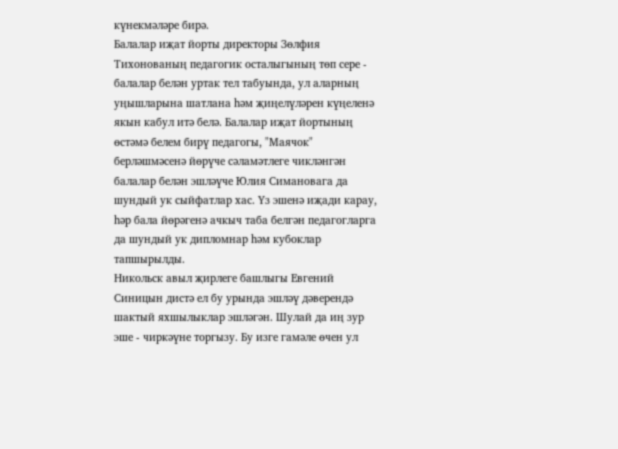күнекмәләре бирә.
Балалар иҗат йорты директоры Зөлфия Тихонованың педагогик осталыгының төп сере - балалар белән уртак тел табуында, ул аларның уңышларына шатлана һәм җиңелүләрен күңеленә якын кабул итә белә. Балалар иҗат йортының өстәмә белем бирү педагогы, "Маячок" берләшмәсенә йөрүче сәламәтлеге чикләнгән балалар белән эшләүче Юлия Симановага да шундый ук сыйфатлар хас. Үз эшенә иҗади карау, һәр бала йөрәгенә ачкыч таба белгән педагогларга да шундый ук дипломнар һәм кубоклар тапшырылды.
Никольск авыл җирлеге башлыгы Евгений Синицын дистә ел бу урында эшләү дәверендә шактый яхшылыклар эшләгән. Шулай да иң зур эше - чиркәүне торгызу. Бу изге гамәле өчен ул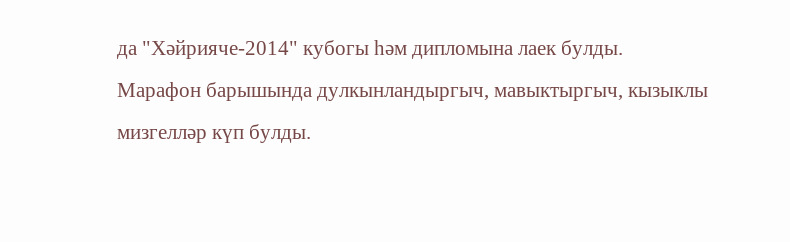да "Хәйрияче-2014" кубогы һәм дипломына лаек булды.
Марафон барышында дулкынландыргыч, мавыктыргыч, кызыклы мизгелләр күп булды.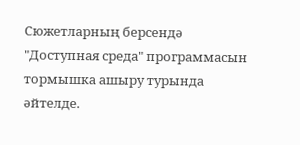Сюжетларның берсендә "Доступная среда" программасын тормышка ашыру турында әйтелде.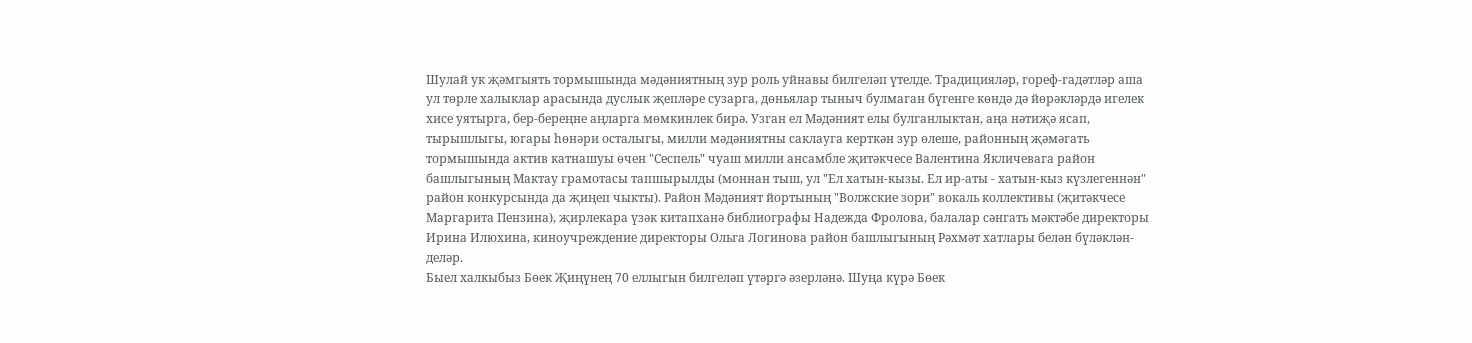Шулай ук җәмгыять тормышында мәдәниятның зур роль уйнавы билгеләп үтелде. Традицияләр, гореф-гадәтләр аша ул төрле халыклар арасында дуслык җепләре сузарга, дөньялар тыныч булмаган бүгенге көндә дә йөрәкләрдә игелек хисе уятырга, бер-береңне аңларга мөмкинлек бирә. Узган ел Мәдәният елы булганлыктан, аңа нәтиҗә ясап, тырышлыгы, югары һөнәри осталыгы, милли мәдәниятны саклауга керткән зур өлеше, районның җәмәгать тормышында актив катнашуы өчен "Сеспель" чуаш милли ансамбле җитәкчесе Валентина Якличевага район башлыгының Мактау грамотасы тапшырылды (моннан тыш, ул "Ел хатын-кызы. Ел ир-аты - хатын-кыз күзлегеннән" район конкурсында да җиңеп чыкты). Район Мәдәният йортының "Волжские зори" вокаль коллективы (җитәкчесе Маргарита Пензина), җирлекара үзәк китапханә библиографы Надежда Фролова, балалар сәнгать мәктәбе директоры Ирина Илюхина, киноучреждение директоры Ольга Логинова район башлыгының Рәхмәт хатлары белән бүләклән-деләр.
Быел халкыбыз Бөек Җиңүнең 70 еллыгын билгеләп үтәргә әзерләнә. Шуңа күрә Бөек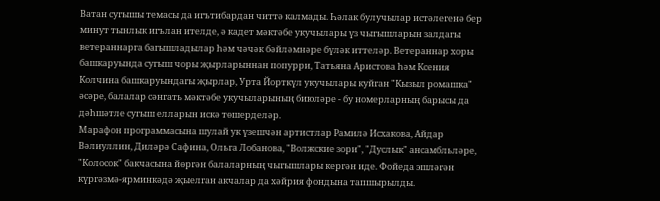Ватан сугышы темасы да игътибардан читтә калмады. Һәлак булучылар истәлегенә бер минут тынлык игълан ителде, ә кадет мәктәбе укучылары үз чыгышларын залдагы ветераннарга багышладылар һәм чәчәк бәйләмнәре бүләк иттеләр. Ветераннар хоры башкаруында сугыш чоры җырларыннан попурри, Татьяна Аристова һәм Ксения Колчина башкаруындагы җырлар, Урта Йорткүл укучылары куйган "Кызыл ромашка" әсәре, балалар сәнгать мәктәбе укучыларының биюләре - бу номерларның барысы да дәһшәтле сугыш елларын искә төшерделәр.
Марафон программасына шулай ук үзешчән артистлар Рамилә Исхакова, Айдар Вәлиуллин, Диләрә Сафина, Ольга Лобанова, "Волжские зори", "Дуслык" ансамбльләре, "Колосок" бакчасына йөргән балаларның чыгышлары кергән иде. Фойеда эшләгән күргәзмә-ярминкәдә җыелган акчалар да хәйрия фондына тапшырылды.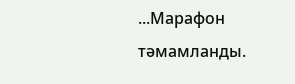...Марафон тәмамланды.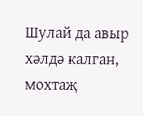Шулай да авыр хәлдә калган, мохтаҗ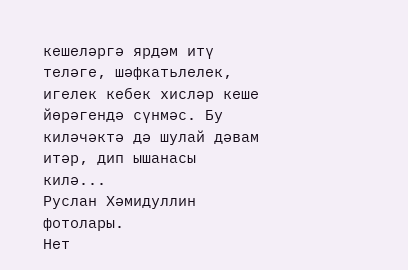кешеләргә ярдәм итү теләге, шәфкатьлелек, игелек кебек хисләр кеше йөрәгендә сүнмәс. Бу киләчәктә дә шулай дәвам итәр, дип ышанасы килә...
Руслан Хәмидуллин фотолары.
Нет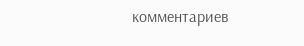комментариев